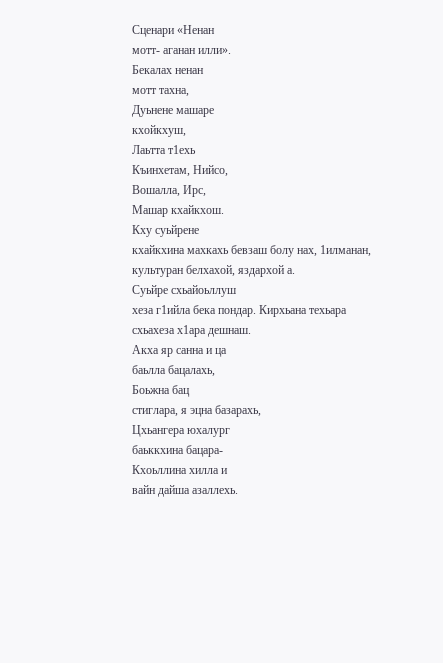Сценари «Ненан
мотт- аганан илли».
Бекалах ненан
мотт тахна,
Дуьнене машаре
кхойкхуш,
Лаьтта т1ехь
Къинхетам, Нийсо,
Вошалла, Ирс,
Машар кхайкхош.
Кху суьйрене
кхайкхина махкахь бевзаш болу нах, 1илманан, культуран белхахой, яздархой а.
Суьйре схьайоьллуш
хеза г1ийла бека пондар. Кирхьана техьара схьахеза х1ара дешнаш.
Акха яр санна и ца
баьлла бацалахь,
Боьжна бац
стиглара, я эцна базарахь,
Цхьангера юхалург
баьккхина бацара-
Кхоьллина хилла и
вайн дайша азаллехь.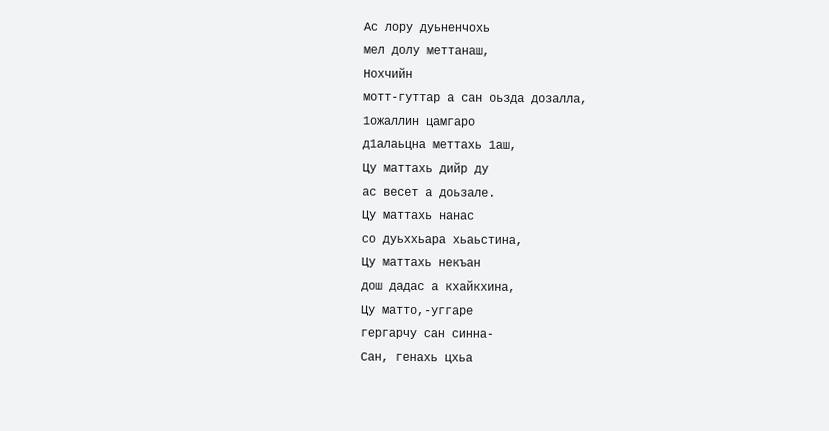Ас лору дуьненчохь
мел долу меттанаш,
Нохчийн
мотт-гуттар а сан оьзда дозалла,
1ожаллин цамгаро
д1алаьцна меттахь 1аш,
Цу маттахь дийр ду
ас весет а доьзале.
Цу маттахь нанас
со дуьххьара хьаьстина,
Цу маттахь некъан
дош дадас а кхайкхина,
Цу матто,-уггаре
гергарчу сан синна-
Сан, генахь цхьа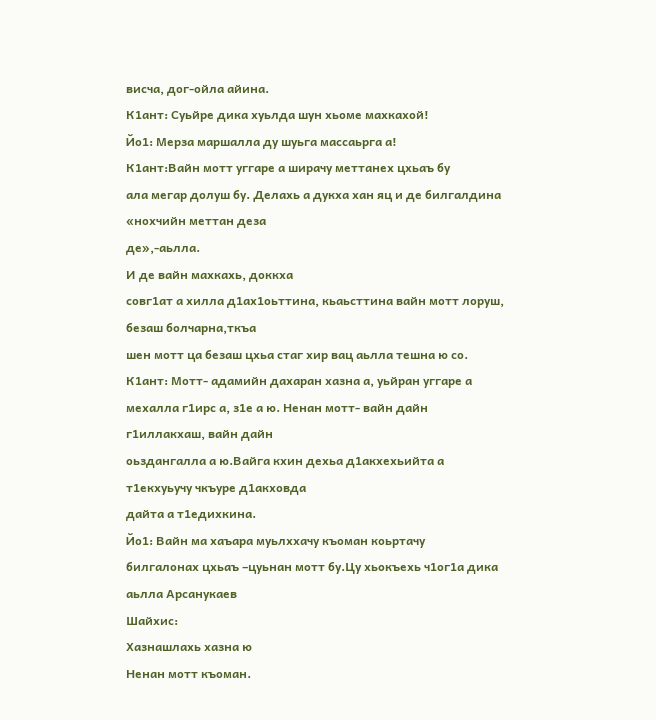висча, дог-ойла айина.
К1ант: Суьйре дика хуьлда шун хьоме махкахой!
Йо1: Мерза маршалла ду шуьга массаьрга а!
К1ант:Вайн мотт уггаре а ширачу меттанех цхьаъ бу
ала мегар долуш бу. Делахь а дукха хан яц и де билгалдина «нохчийн меттан деза
де»,-аьлла.
И де вайн махкахь, доккха
совг1ат а хилла д1ах1оьттина, кьаьсттина вайн мотт лоруш, безаш болчарна,ткъа
шен мотт ца безаш цхьа стаг хир вац аьлла тешна ю со.
К1ант: Мотт- адамийн дахаран хазна а, уьйран уггаре а
мехалла г1ирс а, з1е а ю. Ненан мотт- вайн дайн г1иллакхаш, вайн дайн
оьздангалла а ю.Вайга кхин дехьа д1акхехьийта а т1екхуьучу чкъуре д1акховда
дайта а т1едихкина.
Йо1: Вайн ма хаъара муьлххачу къоман коьртачу
билгалонах цхьаъ –цуьнан мотт бу.Цу хьокъехь ч1ог1а дика аьлла Арсанукаев
Шайхис:
Хазнашлахь хазна ю
Ненан мотт къоман.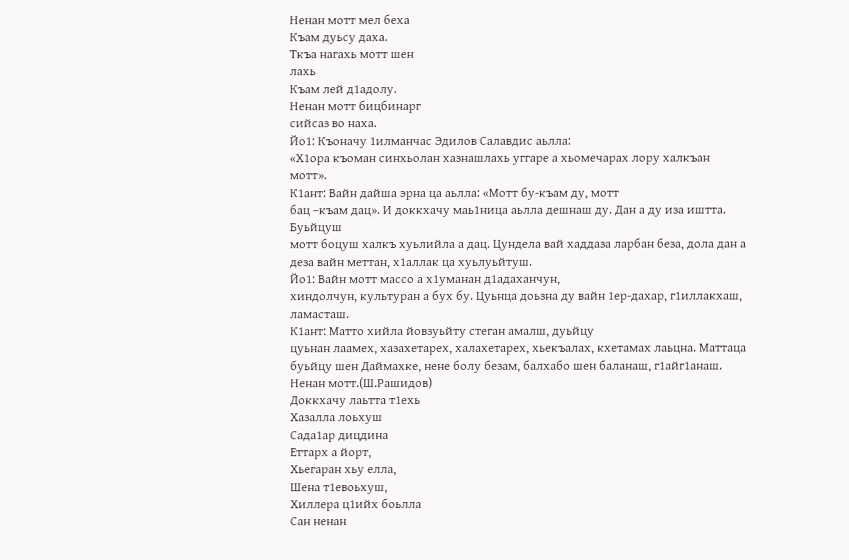Ненан мотт мел беха
Къам дуьсу даха.
Ткъа нагахь мотт шен
лахь
Къам лей д1адолу.
Ненан мотт бицбинарг
сийсаз во наха.
Йо1: Къоначу 1илманчас Эдилов Салавдис аьлла:
«Х1ора къоман синхьолан хазнашлахь уггаре а хьомечарах лору халкъан мотт».
К1ант: Вайн дайша эрна ца аьлла: «Мотт бу-къам ду, мотт
бац –къам дац». И доккхачу маь1ница аьлла дешнаш ду. Дан а ду иза иштта. Буьйцуш
мотт боцуш халкъ хуьлийла а дац. Цундела вай хаддаза ларбан беза, дола дан а
деза вайн меттан, х1аллак ца хуьлуьйтуш.
Йо1: Вайн мотт массо а х1уманан д1адаханчун,
хиндолчун, культуран а бух бу. Цуьнца доьзна ду вайн 1ер-дахар, г1иллакхаш,
ламасташ.
К1ант: Матто хийла йовзуьйту стеган амалш, дуьйцу
цуьнан лаамех, хазахетарех, халахетарех, хьекъалах, кхетамах лаьцна. Маттаца
буьйцу шен Даймахке, нене болу безам, балхабо шен баланаш, г1айг1анаш.
Ненан мотт.(Ш.Рашидов)
Доккхачу лаьтта т1ехь
Хазалла лоьхуш
Сада1ар дицдина
Еттарх а йорт,
Хьегаран хьу елла,
Шена т1евоьхуш,
Хиллера ц1ийх боьлла
Сан ненан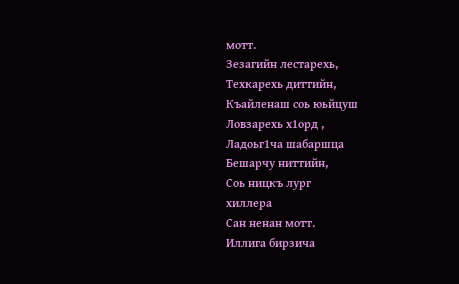мотт.
Зезагийн лестарехь,
Техкарехь диттийн,
Къайленаш соь юьйцуш
Ловзарехь х1орд ,
Ладоьг1ча шабаршца
Бешарчу ниттийн,
Соь ницкъ лург
хиллера
Сан ненан мотт.
Иллига бирзича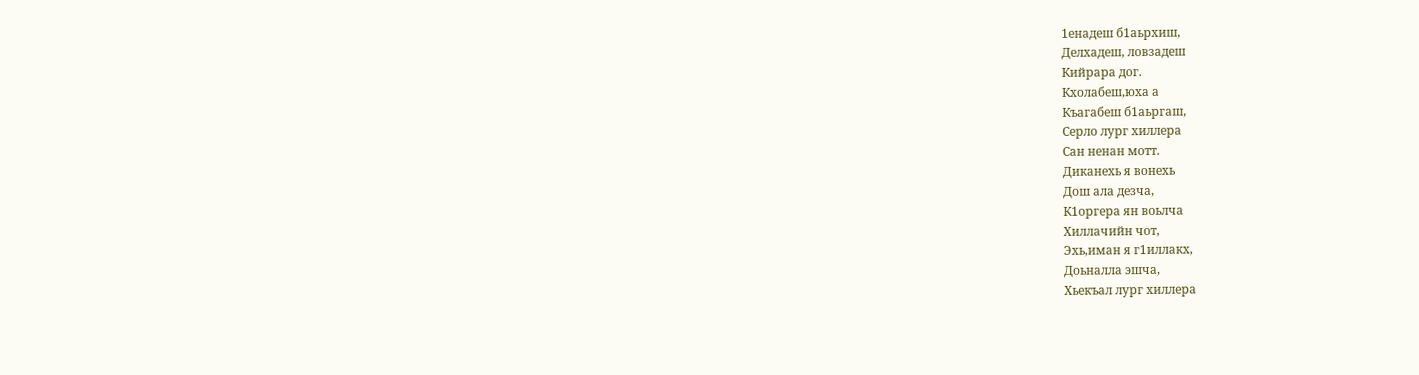1енадеш б1аьрхиш,
Делхадеш, ловзадеш
Кийрара дог.
Кхолабеш,юха а
Къагабеш б1аьргаш,
Серло лург хиллера
Сан ненан мотт.
Диканехь я вонехь
Дош ала дезча,
К1оргера ян воьлча
Хиллачийн чот,
Эхь,иман я г1иллакх,
Доьналла эшча,
Хьекъал лург хиллера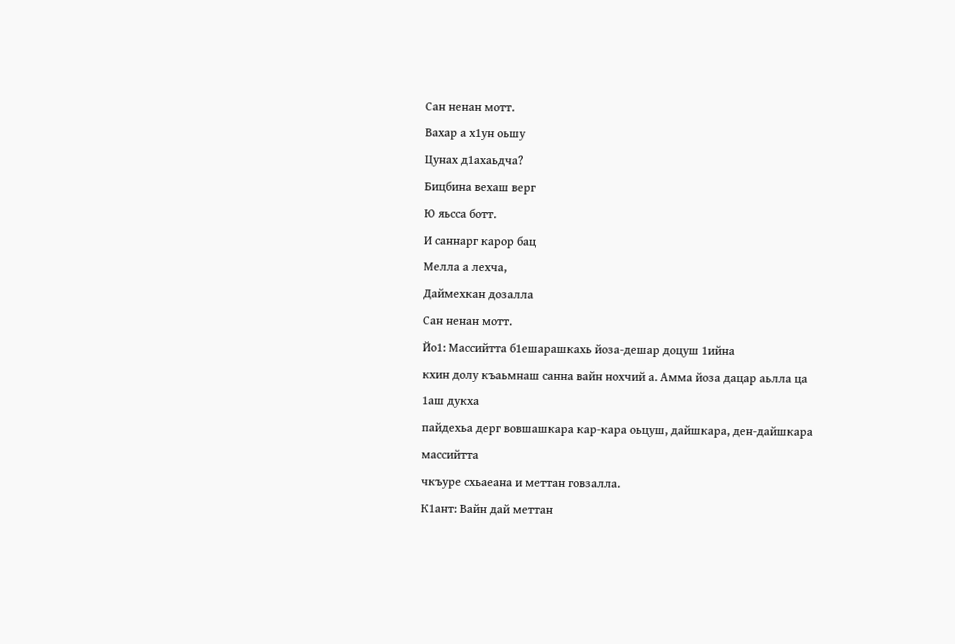Сан ненан мотт.
Вахар а х1ун оьшу
Цунах д1ахаьдча?
Бицбина вехаш верг
Ю яьсса ботт.
И саннарг карор бац
Мелла а лехча,
Даймехкан дозалла
Сан ненан мотт.
Йо1: Массийтта б1ешарашкахь йоза-дешар доцуш 1ийна
кхин долу къаьмнаш санна вайн нохчий а. Амма йоза дацар аьлла ца 1аш дукха
пайдехьа дерг вовшашкара кар-кара оьцуш, дайшкара, ден-дайшкара массийтта
чкъуре схьаеана и меттан говзалла.
К1ант: Вайн дай меттан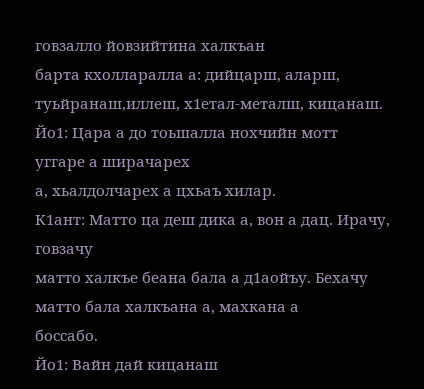говзалло йовзийтина халкъан
барта кхолларалла а: дийцарш, аларш, туьйранаш,иллеш, х1етал-металш, кицанаш.
Йо1: Цара а до тоьшалла нохчийн мотт уггаре а ширачарех
а, хьалдолчарех а цхьаъ хилар.
К1ант: Матто ца деш дика а, вон а дац. Ирачу, говзачу
матто халкъе беана бала а д1аойъу. Бехачу матто бала халкъана а, махкана а
боссабо.
Йо1: Вайн дай кицанаш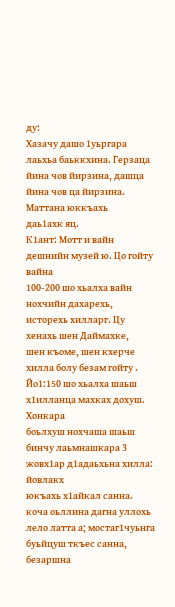ду:
Хазачу дашо 1уьргара
лаьхьа баьккхина. Герзаца йина чов йирзина, дашца йина чов ца йирзина.
Маттана юккъахь
даь1ахк яц.
К1ант: Мотт и вайн дешнийн музей ю. Цо гойту вайна
100-200 шо хьалха вайн нохчийн дахарехь, исторехь хилларг. Цу хенахь шен Даймахке,
шен къоме, шен кхерче хилла болу безам гойту .
Йо1:150 шо хьалха шаьш х1илланца махках дохуш. Хонкара
боьлхуш нохчаша шаьш бинчу лаьмнашкара 3 жовх1ар д1адаьхьна хилла: йовлакх
юкъахь х1айкал санна. коча оьллина дагна уллохь лело латта а; мостаг1чуьнга
буьйцуш ткъес санна, безаршна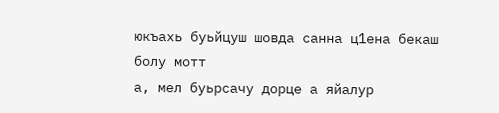юкъахь буьйцуш шовда санна ц1ена бекаш болу мотт
а, мел буьрсачу дорце а яйалур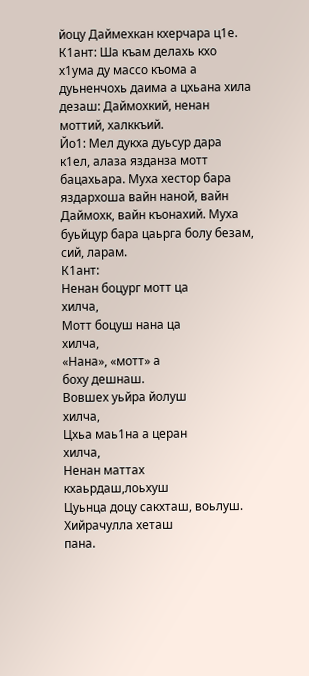йоцу Даймехкан кхерчара ц1е.
К1ант: Ша къам делахь кхо х1ума ду массо къома а
дуьненчохь даима а цхьана хила дезаш: Даймохкий, ненан моттий, халккъий.
Йо1: Мел дукха дуьсур дара к1ел, алаза язданза мотт
бацахьара. Муха хестор бара яздархоша вайн наной, вайн Даймохк, вайн къонахий. Муха
буьйцур бара цаьрга болу безам, сий, ларам.
К1ант:
Ненан боцург мотт ца
хилча,
Мотт боцуш нана ца
хилча,
«Нана», «мотт» а
боху дешнаш.
Вовшех уьйра йолуш
хилча,
Цхьа маь1на а церан
хилча,
Ненан маттах
кхаьрдаш,лоьхуш
Цуьнца доцу сакхташ, воьлуш.
Хийрачулла хеташ
пана.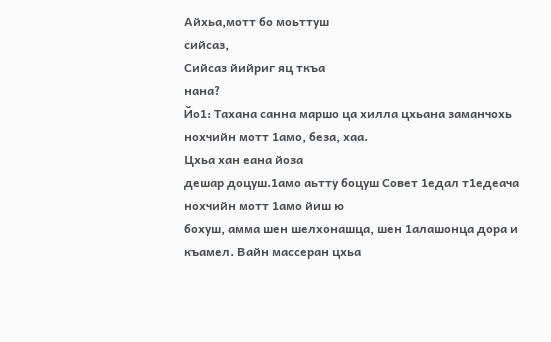Айхьа,мотт бо моьттуш
сийсаз,
Сийсаз йийриг яц ткъа
нана?
Йо1: Тахана санна маршо ца хилла цхьана заманчохь
нохчийн мотт 1амо, беза, хаа.
Цхьа хан еана йоза
дешар доцуш.1амо аьтту боцуш Совет 1едал т1едеача нохчийн мотт 1амо йиш ю
бохуш, амма шен шелхонашца, шен 1алашонца дора и къамел. Вайн массеран цхьа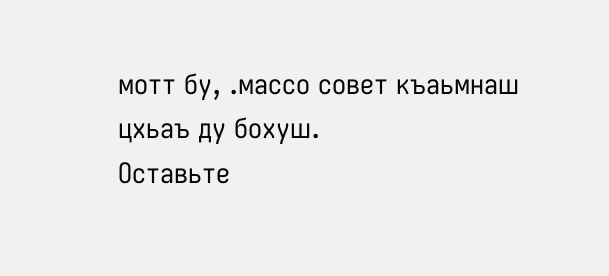мотт бу, .массо совет къаьмнаш цхьаъ ду бохуш.
Оставьте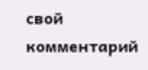свой комментарий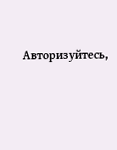Авторизуйтесь,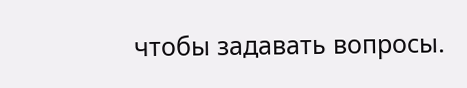чтобы задавать вопросы.